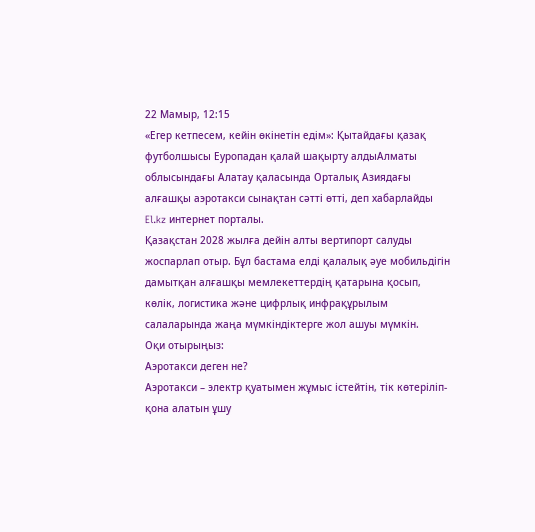22 Мамыр, 12:15
«Егер кетпесем, кейін өкінетін едім»: Қытайдағы қазақ футболшысы Еуропадан қалай шақырту алдыАлматы облысындағы Алатау қаласында Орталық Азиядағы алғашқы аэротакси сынақтан сәтті өтті, деп хабарлайды El.kz интернет порталы.
Қазақстан 2028 жылға дейін алты вертипорт салуды жоспарлап отыр. Бұл бастама елді қалалық әуе мобильдігін дамытқан алғашқы мемлекеттердің қатарына қосып, көлік, логистика және цифрлық инфрақұрылым салаларында жаңа мүмкіндіктерге жол ашуы мүмкін.
Оқи отырыңыз:
Аэротакси деген не?
Аэротакси – электр қуатымен жұмыс істейтін, тік көтеріліп-қона алатын ұшу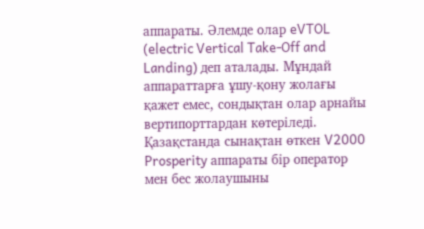аппараты. Әлемде олар eVTOL (electric Vertical Take-Off and Landing) деп аталады. Мұндай аппараттарға ұшу-қону жолағы қажет емес, сондықтан олар арнайы вертипорттардан көтеріледі.
Қазақстанда сынақтан өткен V2000 Prosperity аппараты бір оператор мен бес жолаушыны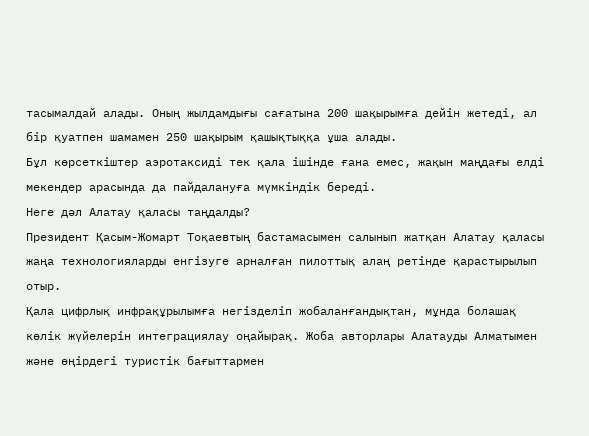тасымалдай алады. Оның жылдамдығы сағатына 200 шақырымға дейін жетеді, ал бір қуатпен шамамен 250 шақырым қашықтыққа ұша алады.
Бұл көрсеткіштер аэротаксиді тек қала ішінде ғана емес, жақын маңдағы елді мекендер арасында да пайдалануға мүмкіндік береді.
Неге дәл Алатау қаласы таңдалды?
Президент Қасым-Жомарт Тоқаевтың бастамасымен салынып жатқан Алатау қаласы жаңа технологияларды енгізуге арналған пилоттық алаң ретінде қарастырылып отыр.
Қала цифрлық инфрақұрылымға негізделіп жобаланғандықтан, мұнда болашақ көлік жүйелерін интеграциялау оңайырақ. Жоба авторлары Алатауды Алматымен және өңірдегі туристік бағыттармен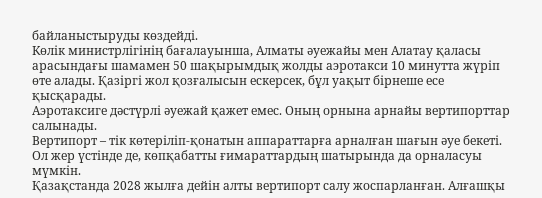байланыстыруды көздейді.
Көлік министрлігінің бағалауынша, Алматы әуежайы мен Алатау қаласы арасындағы шамамен 50 шақырымдық жолды аэротакси 10 минутта жүріп өте алады. Қазіргі жол қозғалысын ескерсек, бұл уақыт бірнеше есе қысқарады.
Аэротаксиге дәстүрлі әуежай қажет емес. Оның орнына арнайы вертипорттар салынады.
Вертипорт – тік көтеріліп-қонатын аппараттарға арналған шағын әуе бекеті. Ол жер үстінде де, көпқабатты ғимараттардың шатырында да орналасуы мүмкін.
Қазақстанда 2028 жылға дейін алты вертипорт салу жоспарланған. Алғашқы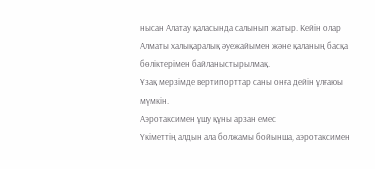нысан Алатау қаласында салынып жатыр. Кейін олар Алматы халықаралық әуежайымен және қаланың басқа бөліктерімен байланыстырылмақ.
Ұзақ мерзімде вертипорттар саны онға дейін ұлғаюы мүмкін.
Аэротаксимен ұшу құны арзан емес
Үкіметтің алдын ала болжамы бойынша, аэротаксимен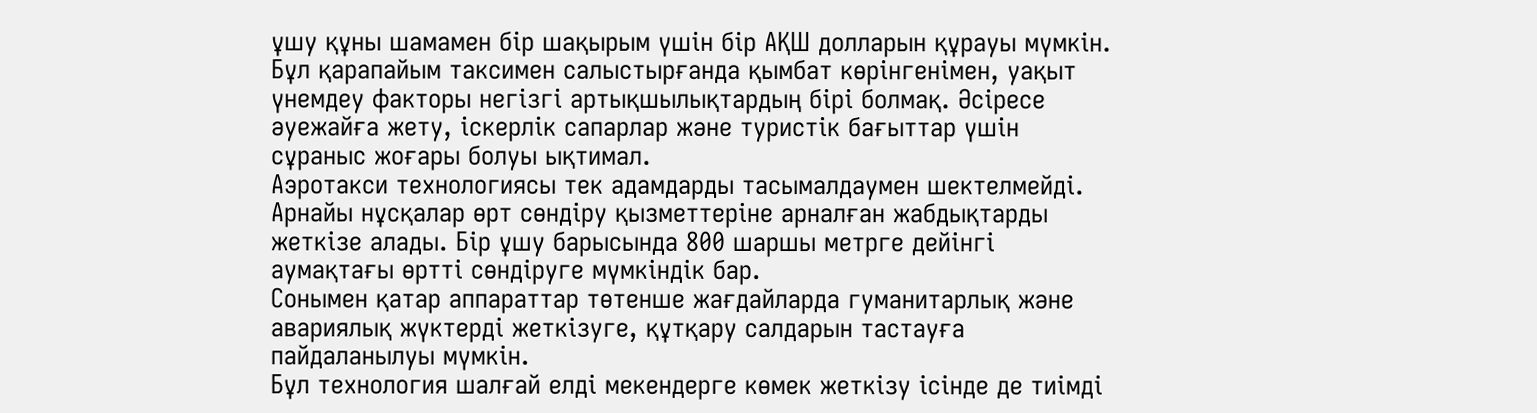ұшу құны шамамен бір шақырым үшін бір АҚШ долларын құрауы мүмкін.
Бұл қарапайым таксимен салыстырғанда қымбат көрінгенімен, уақыт үнемдеу факторы негізгі артықшылықтардың бірі болмақ. Әсіресе әуежайға жету, іскерлік сапарлар және туристік бағыттар үшін сұраныс жоғары болуы ықтимал.
Аэротакси технологиясы тек адамдарды тасымалдаумен шектелмейді.
Арнайы нұсқалар өрт сөндіру қызметтеріне арналған жабдықтарды жеткізе алады. Бір ұшу барысында 800 шаршы метрге дейінгі аумақтағы өртті сөндіруге мүмкіндік бар.
Сонымен қатар аппараттар төтенше жағдайларда гуманитарлық және авариялық жүктерді жеткізуге, құтқару салдарын тастауға пайдаланылуы мүмкін.
Бұл технология шалғай елді мекендерге көмек жеткізу ісінде де тиімді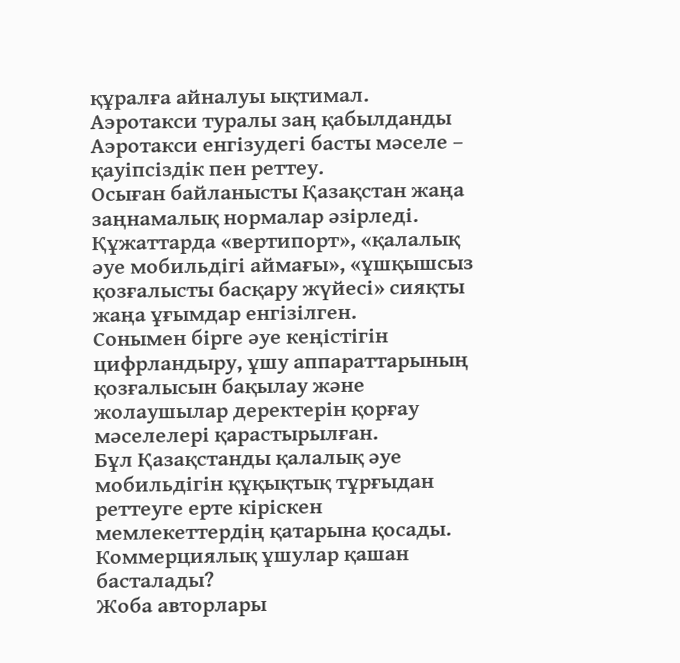құралға айналуы ықтимал.
Аэротакси туралы заң қабылданды
Аэротакси енгізудегі басты мәселе – қауіпсіздік пен реттеу.
Осыған байланысты Қазақстан жаңа заңнамалық нормалар әзірледі. Құжаттарда «вертипорт», «қалалық әуе мобильдігі аймағы», «ұшқышсыз қозғалысты басқару жүйесі» сияқты жаңа ұғымдар енгізілген.
Сонымен бірге әуе кеңістігін цифрландыру, ұшу аппараттарының қозғалысын бақылау және жолаушылар деректерін қорғау мәселелері қарастырылған.
Бұл Қазақстанды қалалық әуе мобильдігін құқықтық тұрғыдан реттеуге ерте кіріскен мемлекеттердің қатарына қосады.
Коммерциялық ұшулар қашан басталады?
Жоба авторлары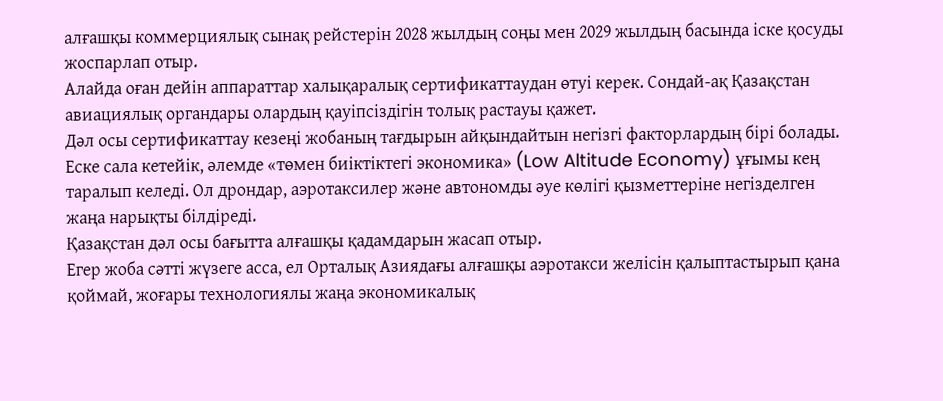алғашқы коммерциялық сынақ рейстерін 2028 жылдың соңы мен 2029 жылдың басында іске қосуды жоспарлап отыр.
Алайда оған дейін аппараттар халықаралық сертификаттаудан өтуі керек. Сондай-ақ Қазақстан авиациялық органдары олардың қауіпсіздігін толық растауы қажет.
Дәл осы сертификаттау кезеңі жобаның тағдырын айқындайтын негізгі факторлардың бірі болады.
Еске сала кетейік, әлемде «төмен биіктіктегі экономика» (Low Altitude Economy) ұғымы кең таралып келеді. Ол дрондар, аэротаксилер және автономды әуе көлігі қызметтеріне негізделген жаңа нарықты білдіреді.
Қазақстан дәл осы бағытта алғашқы қадамдарын жасап отыр.
Егер жоба сәтті жүзеге асса, ел Орталық Азиядағы алғашқы аэротакси желісін қалыптастырып қана қоймай, жоғары технологиялы жаңа экономикалық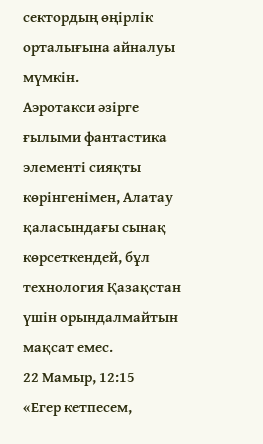сектордың өңірлік орталығына айналуы мүмкін.
Аэротакси әзірге ғылыми фантастика элементі сияқты көрінгенімен, Алатау қаласындағы сынақ көрсеткендей, бұл технология Қазақстан үшін орындалмайтын мақсат емес.
22 Мамыр, 12:15
«Егер кетпесем,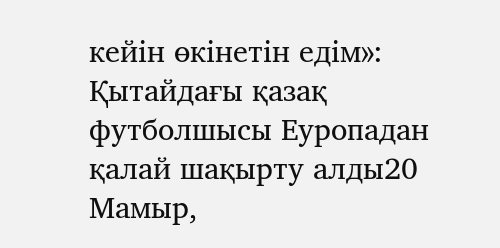кейін өкінетін едім»: Қытайдағы қазақ футболшысы Еуропадан қалай шақырту алды20 Мамыр,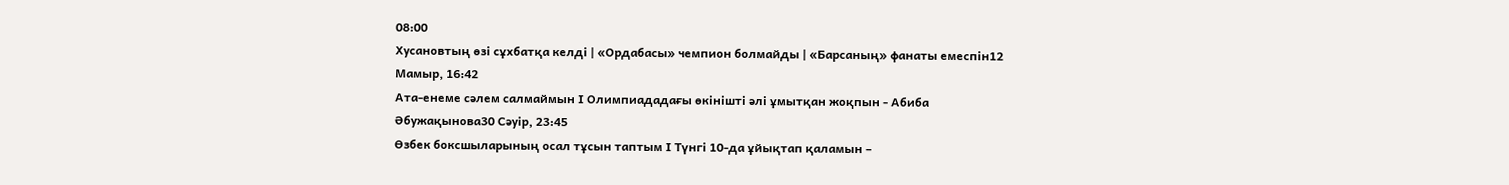08:00
Хусановтың өзі сұхбатқа келді | «Ордабасы» чемпион болмайды | «Барсаның» фанаты емеспін12 Мамыр, 16:42
Ата-енеме сәлем салмаймын І Олимпиададағы өкінішті әлі ұмытқан жоқпын - Абиба Әбужақынова30 Сәуір, 23:45
Өзбек боксшыларының осал тұсын таптым І Түнгі 10-да ұйықтап қаламын –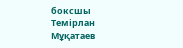боксшы Темірлан Мұқатаев